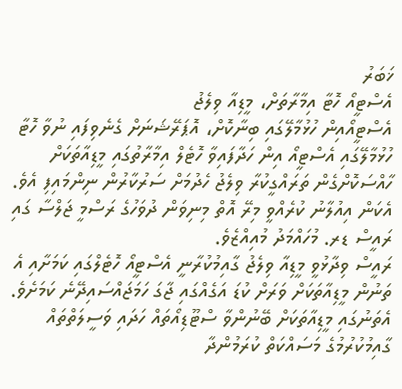ޚަބަރު
އެސްޓީއޯ ހޮޓާ އިމާރާތަށް، މީޑިއާ ވިލެޖު
އެސްޓީއޯއިން ހުޅުމާލޭގައި ބިނާކޮށް، އޮޕަރޭޝަނަށް ގެނެވިފައި ނުވާ ހޮޓާ
ހުޅުމާލޭގައި އެސްޓީއޯ އިން ހަދާފައިވާ ހޮޓެލް އިމާރާތުގައި މީޑިއާތަކަށް ހާއްސަކޮށްގެން ތަރައްގީކުރާ ވިލެޖު ހެދުމަށް ސަރުކާރުން ނިންމައިފި އެވެ.
އެކަން އިއުލާނު ކުރެއްވީ މިރޭ އޮތް މިނިވަން ދުވަހުގެ ރަސްމީ ޖަލްސާ ގައި ރައީސް ޑރ. މުހައްމަދު މުއިއްޒެވެ.
ރައީސް ވިދާޅުވީ މީޑިއާ ވިލެޖު ގާއިމުކުރާނީ އެސްޓީއޯ ހޮޓެލްގައި ކަމަށާއި އެ ތަނުން މީޑިއާތަކަށް ވަރަށް ކުޑަ އަގެއްގައި ޖާގަ ހަމަޖައްސައިދޭނެ ކަމަށެވެ. އެތަނުގައި މީޑިއާތަކަށް ބޭނުންވާ ސްޓޫޑިއޯތައް ހަދައި ވަސީލަތްތައް ގާއިމުކުރުމުގެ މަސައްކަތް ކުރަމުންދާ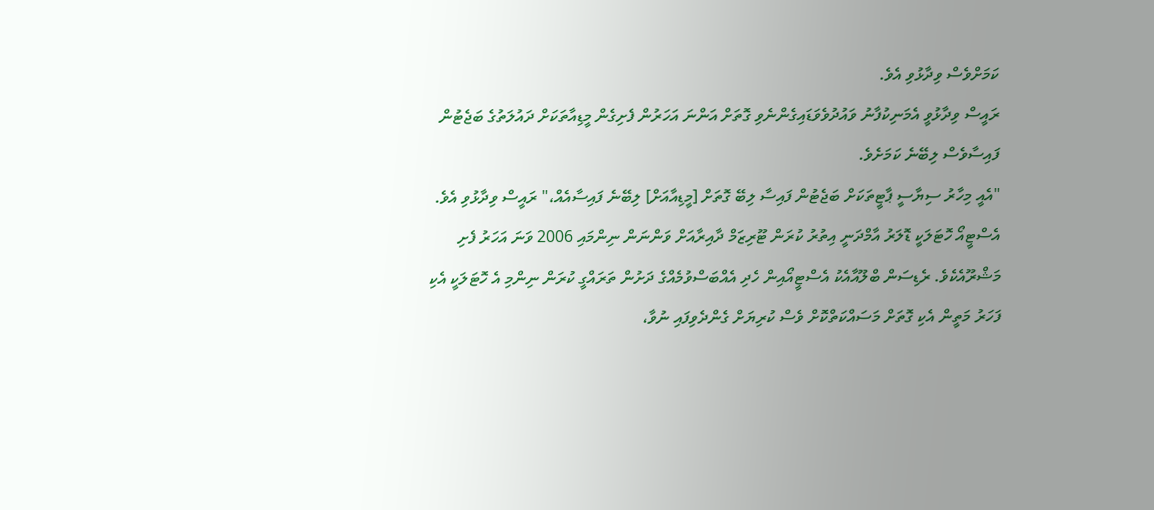ކަމަށްވެސް ވިދާޅުވި އެވެ.
ރައީސް ވިދާޅުވީ އެމަނިކުފާނު ވައުދުވެވަޑައިގެންނެވި ގޮތަށް އަންނަ އަހަރުން ފެށިގެން މީޑިއާތަކަށް ދައުލަތުގެ ބަޖެޓުން ފައިސާވެސް ލިބޭނެ ކަމަށެވެ.
"އެއީ މިހާރު ސިޔާސީ ޕާޓީތަކަށް ބަޖެޓުން ފައިސާ ލިބޭ ގޮތަށް [މީޑިއާއަށް] ލިބޭނެ ފައިސާއެއް،" ރައީސް ވިދާޅުވި އެވެ.
އެސްޓީއޯ ހޮޓަލަކީ ޑޮލަރު އާމްދަނީ އިތުރު ކުރަން ޓޫރިޒަމް ދާއިރާއަށް ވަންނަން ނިންމައި 2006 ވަނަ އަހަރު ފެށި މަޝްރޫއެކެވެ. ރެޑިސަން ބްލޫއާއެކު އެސްޓީއޯއިން ހެދި އެއްބަސްވުމެއްގެ ދަށުން ތަރައްގީ ކުރަން ނިންމި އެ ހޮޓަލަކީ އެކި ފަހަރު މަތީން އެކި ގޮތަށް މަސައްކަތްކޮށް ވެސް ކުރިޔަށް ގެންދެވިފައި ނުވާ،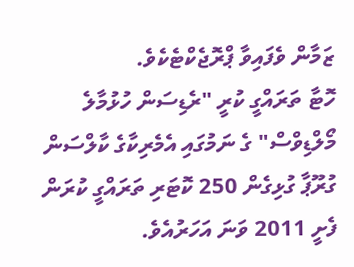ޒަމާން ވެފައިވާ ޕްރޮޖެކްޓެކެވެ.
ހޮޓާ ތަރައްގީ ކުރީ "ރެޑިސަން ހުޅުމާލެ މޯލްޑިވްސް" ގެ ނަމުގައި އެމެރިކާގެ ކާލްސަން ގުރޫޕާ ގުޅިގެން 250 ކޮޓަރި ތަރައްގީ ކުރަން ފެށީ 2011 ވަނަ އަހަރުއެވެ.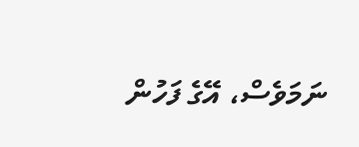ނަމަވެސް، އޭގެ ފަހުން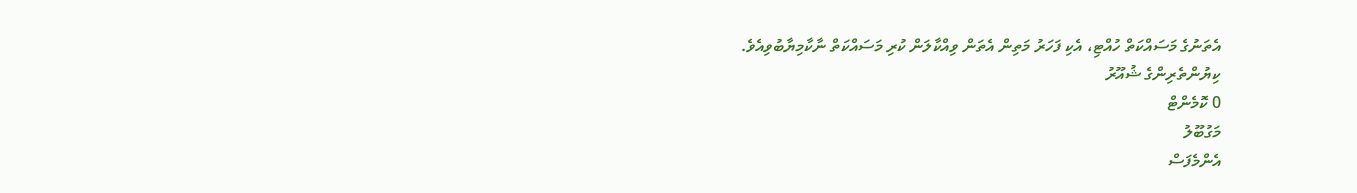އެތަނުގެ މަސައްކަތް ހުއްޓި، އެކި ފަހަރު މަތިން އެތަން ވިއްކާލަން ކުރި މަސައްކަތް ނާކާމިޔާބުވިއެވެ.
ކިޔުންތެރިންގެ ޝުއޫރު
0 ކޮމެންޓް
މަގުބޫލު
އެންމެފަސް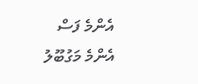އެންމެ ފަސް
އެންމެ މަގުބޫލު